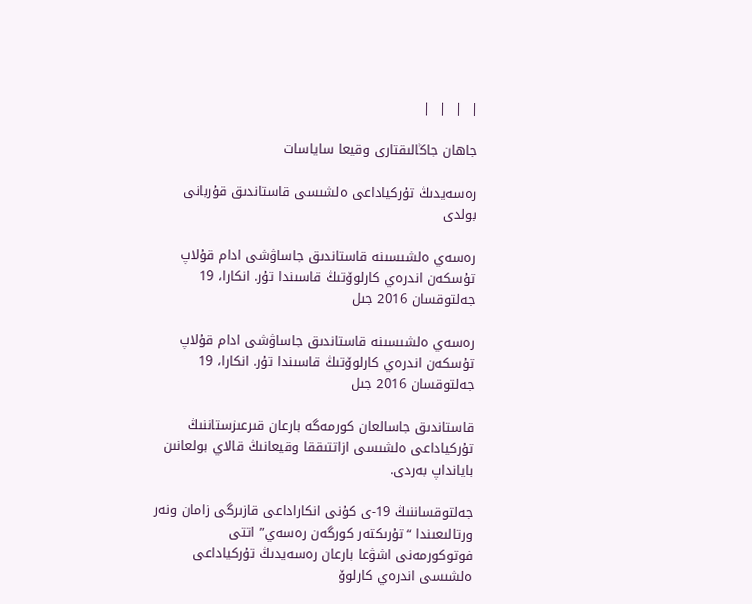|  |  |  |

جاھان جاڭالىقتارى وقيعا ساياسات

رەسەيدىڭ تۇركياداعى ەلشىسى قاستاندىق قۇربانى بولدى

رەسەي ەلشىسىنە قاستاندىق جاساۋشى ادام قۇلاپ تۇسكەن اندرەي كارلوۆتىڭ قاسىندا تۇر. انكارا، 19 جەلتوقسان 2016 جىل

رەسەي ەلشىسىنە قاستاندىق جاساۋشى ادام قۇلاپ تۇسكەن اندرەي كارلوۆتىڭ قاسىندا تۇر. انكارا، 19 جەلتوقسان 2016 جىل

قاستاندىق جاسالعان كورمەگە بارعان قىرعىزستاننىڭ تۇركياداعى ەلشىسى ازاتتىققا وقيعانىڭ قالاي بولعانىن بايانداپ بەردى.

جەلتوقساننىڭ 19-ى كۇنى انكاراداعى قازىرگى زامان ونەر ورتالىعىندا “تۇرىكتەر كورگەن رەسەي” اتتى فوتوكورمەنى اشۋعا بارعان رەسەيدىڭ تۇركياداعى ەلشىسى اندرەي كارلوۆ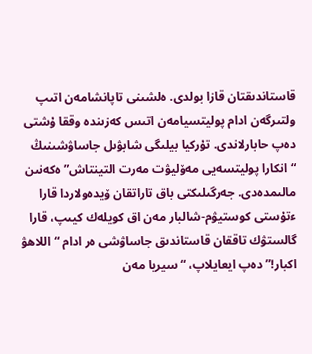قاستاندىقتان قازا بولدى. ەلشىنى تاپانشامەن اتىپ ولتىرگەن ادام پوليتسيامەن اتىس كەزىندە وققا ۇشتى دەپ حابارلاندى. تۇركيا بيلىگى شابۋىل جاساۋشىنىڭ “انكارا پوليتسەيى مەۆليۋت مەرت التينتاش” ەكەنىن مالىمدەدى. جەرگىلىكتى باق تاراتقان ۆيدەولاردا قارا ءتۇستى كوستيۋم-شالبار مەن اق كويلەك كيىپ، قارا گالستۋك تاققان قاستاندىق جاساۋشى ەر ادام “اللاھۋ اكبار!” دەپ ايعايلاپ، “سيريا مەن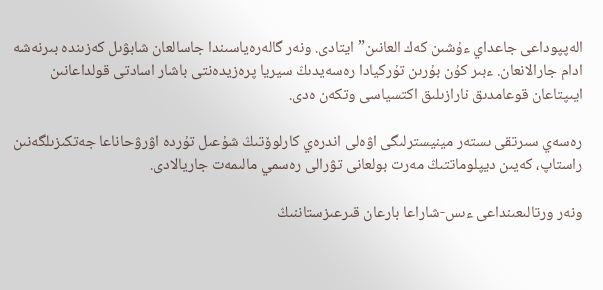الەپپوداعى جاعداي ءۇشىن كەك العانىن” ايتادى. ونەر گالەرەياسىندا جاسالعان شابۋىل كەزىندە بىرنەشە ادام جارالانعان. ءبىر كۇن بۇرىن تۇركيادا رەسەيدىڭ سيريا پرەزيدەنتى باشار اسادتى قولداعانىن ايىپتاعان قوعامدىق نارازىلىق اكتسياسى وتكەن ەدى.

رەسەي سىرتقى ىستەر مينيسترلىگى اۋەلى اندرەي كارلوۆتىڭ شۇعىل تۇردە اۋرۋحاناعا جەتكىزىلگەنىن راستاپ، كەيىن ديپلوماتتىڭ مەرت بولعانى تۋرالى رەسمي مالىمەت جاريالادى.

ونەر ورتالىعىنداعى ءىس-شاراعا بارعان قىرعىزستاننىڭ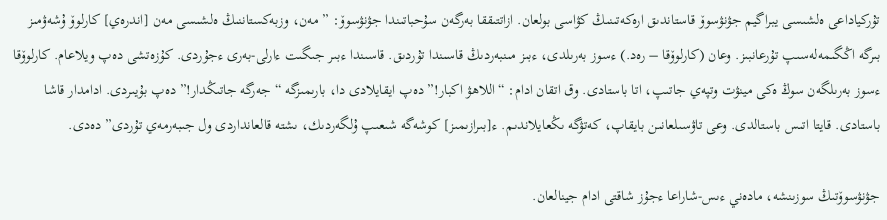تۇركياداعى ەلشىسى يبراگيم جۋنۋسوۆ قاستاندىق ارەكەتىنىڭ كۋاسى بولعان. ازاتتىققا بەرگەن سۇحباتىندا جۋنۋسوۆ: ” مەن، وزبەكستاننىڭ ەلشىسى مەن [اندرەي] كارلوۆ ۇشەۋمىز بىرگە اڭگىمەلەسىپ تۇرعانبىز. وعان (كارلوۆقا – رەد.) ءسوز بەرىلدى، ءبىز مىنبەردىڭ قاسىندا تۇردىق. قاسىندا ءبىر جىگىت ءارلى-بەرى ءجۇردى. كۇزەتشى دەپ ويلاعام. كارلوۆقا ءسوز بەرىلگەن سوڭ ەكى مينۋت وتپەي جاتىپ، اتا باستادى. وق اتقان ادام: “اللاھۋ اكبار!” دەپ ايقايلادى دا، بارىمىزگە “جەرگە جاتىڭدار!” دەپ بۇيىردى. ادامدار قاشا باستادى. قايتا اتىس باستالدى. وعى تاۋسىلعانىن بايقاپ، كەتۋگە ىڭعايلاندىم. ء[بىرازىمىز] كوشەگە شىعىپ ۇلگەردىك، ىشتە قالعانداردى ول جىبەرمەي تۇردى” دەدى.

جۋنۋسوۆتىڭ سوزىنشە، مادەني ءىس-شاراعا ءجۇز شاقتى ادام جينالعان.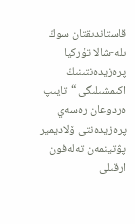قاستاندىقتان سوڭ ىلە-شالا تۇركيا پرەزيدەنتىنىڭ اكىمشىلىگى “تايىپ ەردوعان رەسەي پرەزيدەنتى ۆلاديمير پۋتينمەن تەلەفون ارقىلى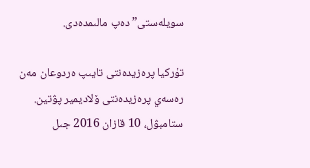سويلەستى” دەپ مالىمدەدى.

تۇركيا پرەزيدەنتى تايىپ ەردوعان مەن رەسەي پرەزيدەنتى ۆلاديمير پۋتين. ستامبۋل، 10 قازان 2016 جىل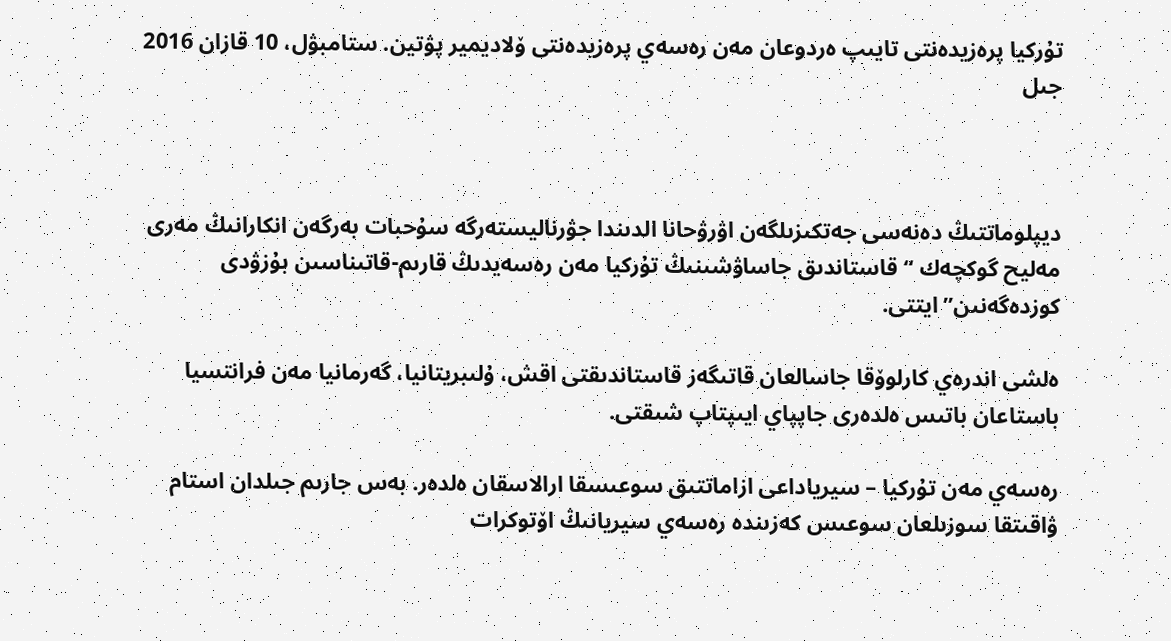تۇركيا پرەزيدەنتى تايىپ ەردوعان مەن رەسەي پرەزيدەنتى ۆلاديمير پۋتين. ستامبۋل، 10 قازان 2016 جىل



ديپلوماتتىڭ دەنەسى جەتكىزىلگەن اۋرۋحانا الدىندا جۋرناليستەرگە سۇحبات بەرگەن انكارانىڭ مەرى مەليح گوكچەك “قاستاندىق جاساۋشىنىڭ تۇركيا مەن رەسەيدىڭ قارىم-قاتىناسىن بۇزۋدى كوزدەگەنىن” ايتتى.

ەلشى اندرەي كارلوۆقا جاسالعان قاتىگەز قاستاندىقتى اقش، ۇلىبريتانيا، گەرمانيا مەن فرانتسيا باستاعان باتىس ەلدەرى جاپپاي ايىپتاپ شىقتى.

رەسەي مەن تۇركيا – سيرياداعى ازاماتتىق سوعىسقا ارالاسقان ەلدەر. بەس جارىم جىلدان استام ۋاقىتقا سوزىلعان سوعىس كەزىندە رەسەي سيريانىڭ اۆتوكرات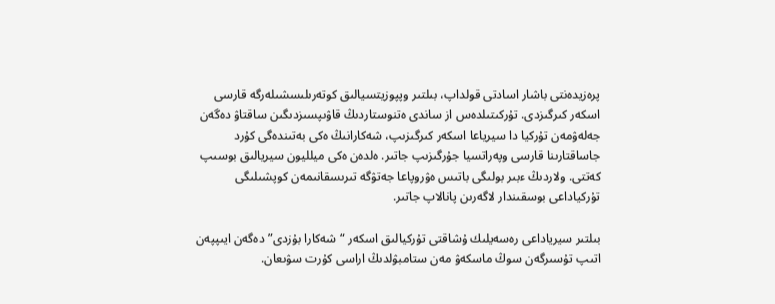پرەزيدەنتى باشار اسادتى قولداپ، بىلتىر وپپوزيتسيالىق كوتەرىلىسشىلەرگە قارسى اسكەر كىرگىزدى. تۇركىتىلدەس از ساندى ەتنوستاردىڭ قاۋىپسىزدىگىن ساقتاۋ دەگەن جەلەۋمەن تۇركيا دا سيرياعا اسكەر كىرگىزىپ، شەكارانىڭ ەكى بەتىندەگى كۇرد جاساقتارىنا قارسى وپەراتسيا جۇرگىزىپ جاتىر. ەلدەن ەكى ميلليون سيريالىق بوسىپ كەتتى. ولاردىڭ ءبىر بولىگى باتىس ەۋروپاعا جەتۋگە تىرىسقانىمەن كوپشىلىگى تۇركياداعى بوسقىندار لاگەرىن پانالاپ جاتىر.

بىلتىر سيرياداعى رەسەيلىك ۇشاقتى تۇركيالىق اسكەر “شەكارا بۇزدى” دەگەن ايىپپەن اتىپ تۇسىرگەن سوڭ ماسكەۋ مەن ستامبۋلدىڭ اراسى كۇرت سۋىعان.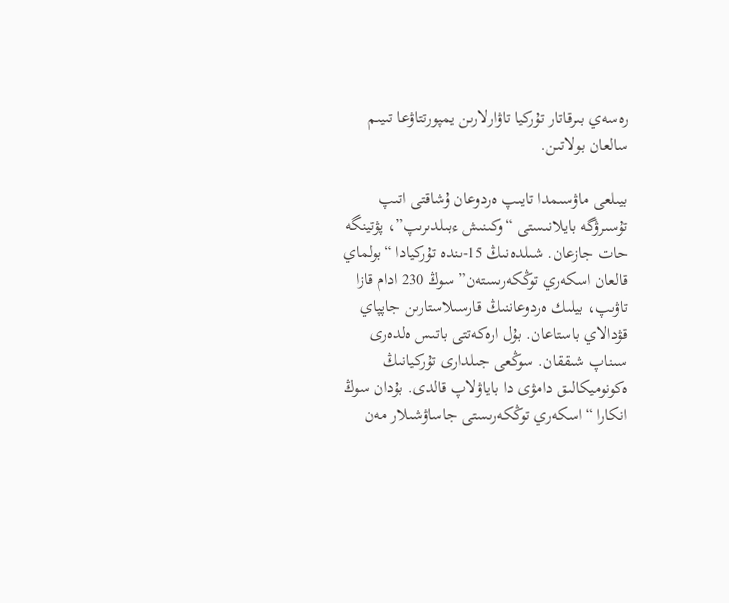رەسەي بىرقاتار تۇركيا تاۋارلارىن يمپورتتاۋعا تىيىم سالعان بولاتىن.

بيىلعى ماۋسىمدا تايىپ ەردوعان ۇشاقتى اتىپ تۇسىرۋگە بايلانىستى “وكىنىش ءبىلدىرىپ”، پۋتينگە حات جازعان. شىلدەنىڭ 15-ىندە تۇركيادا “بولماي قالعان اسكەري توڭكەرىستەن” سوڭ 230 ادام قازا تاۋىپ، بيلىك ەردوعاننىڭ قارسىلاستارىن جاپپاي قۋدالاي باستاعان. بۇل ارەكەتتى باتىس ەلدەرى سىناپ شىققان. سوڭعى جىلدارى تۇركيانىڭ ەكونوميكالىق دامۋى دا باياۋلاپ قالدى. بۇدان سوڭ انكارا “اسكەري توڭكەرىستى جاساۋشىلار مەن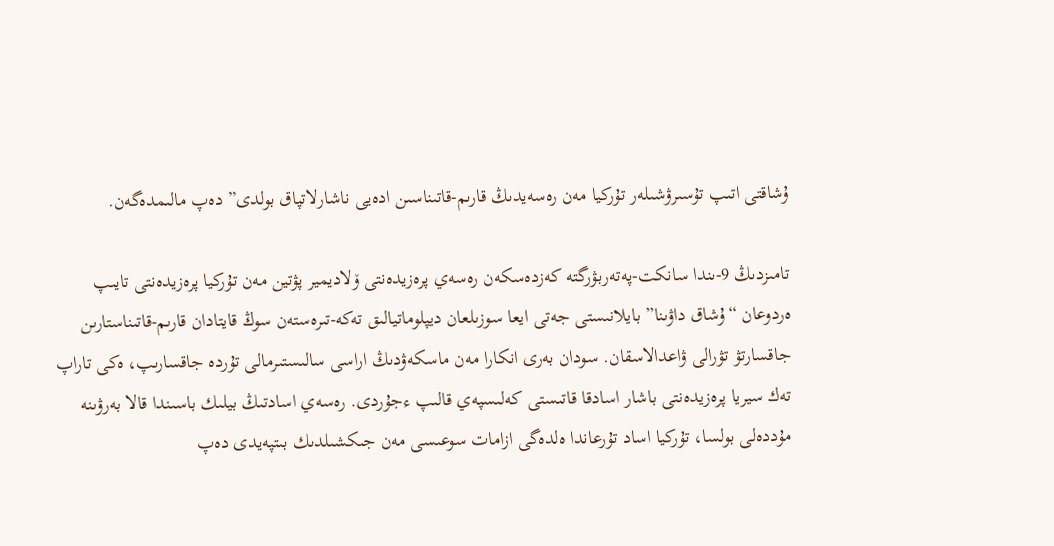ۇشاقتى اتىپ تۇسىرۋشىلەر تۇركيا مەن رەسەيدىڭ قارىم-قاتىناسىن ادەيى ناشارلاتپاق بولدى” دەپ مالىمدەگەن.

تامىزدىڭ 9-ىندا سانكت-پەتەربۋرگتە كەزدەسكەن رەسەي پرەزيدەنتى ۆلاديمير پۋتين مەن تۇركيا پرەزيدەنتى تايىپ ەردوعان “ۇشاق داۋىنا” بايلانىستى جەتى ايعا سوزىلعان ديپلوماتيالىق تەكە-تىرەستەن سوڭ قايتادان قارىم-قاتىناستارىن جاقسارتۋ تۋرالى ۋاعدالاسقان. سودان بەرى انكارا مەن ماسكەۋدىڭ اراسى سالىستىرمالى تۇردە جاقسارىپ، ەكى تاراپ تەك سيريا پرەزيدەنتى باشار اسادقا قاتىستى كەلىسپەي قالىپ ءجۇردى. رەسەي اسادتىڭ بيلىك باسىندا قالا بەرۋىنە مۇددەلى بولسا، تۇركيا اساد تۇرعاندا ەلدەگى ازامات سوعىسى مەن جىكشىلدىك بىتپەيدى دەپ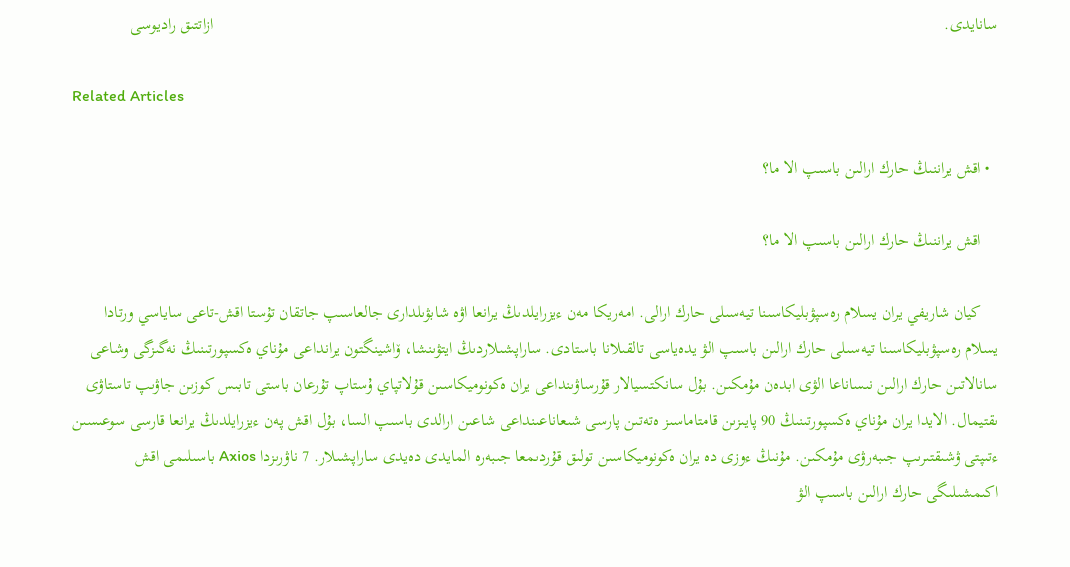سانايدى.                                                                                                                                                                          ازاتتىق راديوسى

Related Articles

  • اقش يراننىڭ حارك ارالىن باسىپ الا ما؟

    اقش يراننىڭ حارك ارالىن باسىپ الا ما؟

    كيان شاريفي يران يسلام رەسپۋبليكاسىنا تيەسىلى حارك ارالى. امەريكا مەن ءيزرايلدىڭ يرانعا اۋە شابۋىلدارى جالعاسىپ جاتقان تۇستا اقش-تاعى ساياسي ورتادا يسلام رەسپۋبليكاسىنا تيەسىلى حارك ارالىن باسىپ الۋ يدەياسى تالقىلانا باستادى. ساراپشىلاردىڭ ايتۋىنشا، ۆاشينگتون يرانداعى مۇناي ەكسپورتىنىڭ نەگىزگى وشاعى سانالاتىن حارك ارالىن نىساناعا الۋى ابدەن مۇمكىن. بۇل سانكتسيالار قۇرساۋىنداعى يران ەكونوميكاسىن قۇلاتپاي ۇستاپ تۇرعان باستى تابىس كوزىن جاۋىپ تاستاۋى ىقتيمال. الايدا يران مۇناي ەكسپورتىنىڭ 90 پايىزىن قامتاماسىز ەتەتىن پارسى شىعاناعىنداعى شاعىن ارالدى باسىپ السا، بۇل اقش پەن ءيزرايلدىڭ يرانعا قارسى سوعىسىن ءتىپتى ۋشىقتىرىپ جىبەرۋى مۇمكىن. مۇنىڭ ءوزى دە يران ەكونوميكاسىن تولىق قۇردىمعا جىبەرە المايدى دەيدى ساراپشىلار. 7 ناۋرىزدا Axios باسىلىمى اقش اكىمشىلىگى حارك ارالىن باسىپ الۋ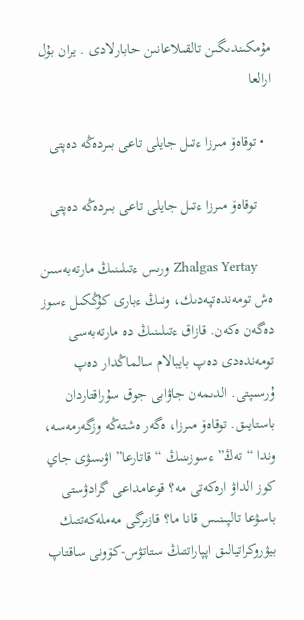مۇمكىندىگىن تالقىلاعانىن حابارلادى . يران بۇل ارالعا

  • توقاەۆ مىرزا ءتىل جايلى تاعى بىردەڭە دەپتى

    توقاەۆ مىرزا ءتىل جايلى تاعى بىردەڭە دەپتى

    Zhalgas Yertay ورىس ءتىلىنىڭ مارتەبەسىن ەش تومەندەتپەدىك، ونىڭ ءبارى كۇڭكىل ءسوز دەگەن ەكەن. قازاق ءتىلىنىڭ دە مارتەبەسى تومەندەدى دەپ بايبالام سالماڭدار دەپ ۇرسىپتى. الدىمەن جاۋابى جوق سۇراقتاردان باستايىق. توقاەۆ مىرزا، ەگەر ەشتەڭە وزگەرمەسە، وندا “تەڭ” ءسوزىنىڭ “قاتارعا” اۋىسۋى جاي كوز الداۋ ارەكەتى مە؟ قوعامداعى گرادۋستى باسۋعا تالپىنىس قانا ما؟ قازىرگى مەملەكەتتىك بيۋروكراتيالىق اپپاراتتىڭ ستاتۋس-كۆونى ساقتاپ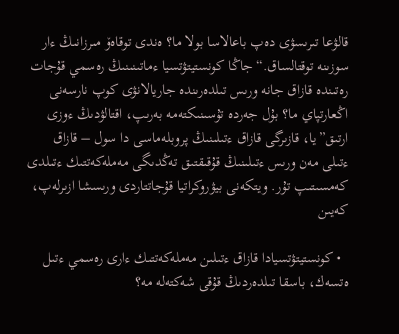قالۋعا تىرىسۋى دەپ باعالاسا بولا ما؟ ەندى توقاەۆ مىرزانىڭ ءار سوزىنە توقتالساق.“جاڭا كونستيتۋتسيا ءماتىنىنىڭ رەسمي قۇجات رەتىندە قازاق جانە ورىس تىلدەرىندە جاريالانۋى كوپ نارسەنى اڭعارتپاي ما؟ بۇل جەردە تۇسىنىكتەمە بەرىپ، اقتالۋدىڭ ءوزى ارتىق”يا، قازىرگى قازاق ءتىلىنىڭ پروبلەماسى دا سول – قازاق ءتىلى مەن ورىس ءتىلىنىڭ قۇقىقتىق تەڭدىگى مەملەكەتتىك ءتىلدى كەمسىتىپ تۇر. ويتكەنى بيۋروكراتيا قۇجاتتاردى ورىسشا ازىرلەپ، كەيىن

  • كونستيتۋتسيادا قازاق ءتىلىن مەملەكەتتىك ءارى رەسمي ءتىل ەتسەك، باسقا تىلدەردىڭ قۇقى شەكتەلە مە؟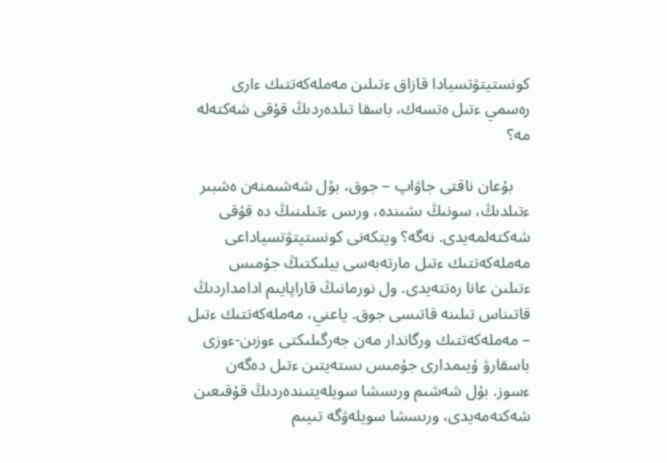كونستيتۋتسيادا قازاق ءتىلىن مەملەكەتتىك ءارى رەسمي ءتىل ەتسەك، باسقا تىلدەردىڭ قۇقى شەكتەلە مە؟

    بۇعان ناقتى جاۋاپ – جوق، بۇل شەشىمنەن ەشبىر ءتىلدىڭ، سونىڭ ىشىندە، ورىس ءتىلىنىڭ دە قۇقى شەكتەلمەيدى. نەگە؟ ويتكەنى كونستيتۋتسياداعى مەملەكەتتىك ءتىل مارتەبەسى بيلىكتىڭ جۇمىس ءتىلىن عانا رەتتەيدى. ول نورمانىڭ قاراپايىم ادامداردىڭ قاتىناس تىلىنە قاتىسى جوق. ياعني، مەملەكەتتىك ءتىل – مەملەكەتتىك ورگاندار مەن جەرگىلىكتى ءوزىن-ءوزى باسقارۋ ۇيىمدارى جۇمىس ىستەيتىن ءتىل دەگەن ءسوز. بۇل شەشىم ورىسشا سويلەيتىندەردىڭ قۇقىعىن شەكتەمەيدى، ورىسشا سويلەۋگە تىيىم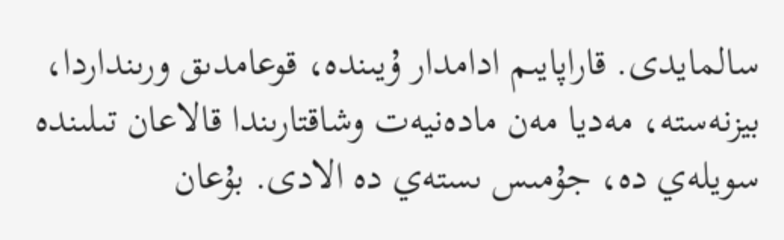سالمايدى. قاراپايىم ادامدار ۇيىندە، قوعامدىق ورىنداردا، بيزنەستە، مەديا مەن مادەنيەت وشاقتارىندا قالاعان تىلىندە سويلەي دە، جۇمىس ىستەي دە الادى. بۇعان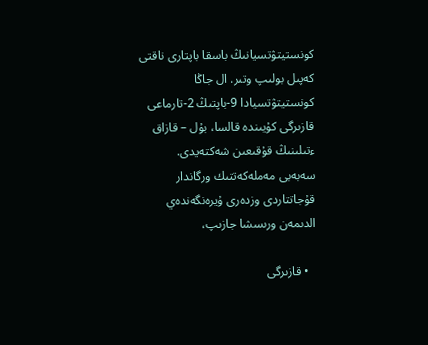كونستيتۋتسيانىڭ باسقا باپتارى ناقتى كەپىل بولىپ وتىر. ال جاڭا كونستيتۋتسيادا 9-باپتىڭ 2-تارماعى قازىرگى كۇيىندە قالسا، بۇل – قازاق ءتىلىنىڭ قۇقىعىن شەكتەيدى. سەبەبى مەملەكەتتىك ورگاندار قۇجاتتاردى وزدەرى ۇيرەنگەندەي الدىمەن ورىسشا جازىپ،

  • قازىرگى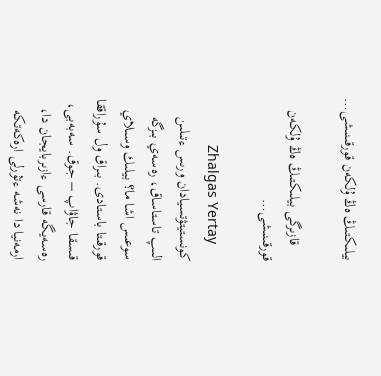بيلىكتىڭ ەڭ ۇلكەن قورقىنىشى…

    قازىرگى بيلىكتىڭ ەڭ ۇلكەن قورقىنىشى…

    Zhalgas Yertay كونستيتۋتسيادان ورىس ءتىلىن الىپ تاستاساق، رەسەي بىزگە سوعىس اشا ما؟ بيلىك وسىلاي قورقىتا باستادى. بىراق ول سۇراققا قىسقا جاۋاپ – جوق. سەبەبى، رەسەيگە قارسى ءازىربايجان دا، ارمەنيا دا نەشە ءتۇرلى ارەكەتكە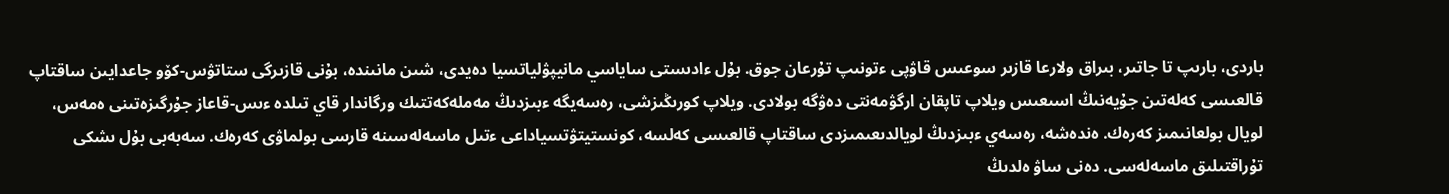باردى، بارىپ تا جاتىر، بىراق ولارعا قازىر سوعىس قاۋپى ءتونىپ تۇرعان جوق. بۇل ءادىستى ساياسي مانيپۋلياتسيا دەيدى، شىن مانىندە، بۇنى قازىرگى ستاتۋس-كۆو جاعدايىن ساقتاپ قالعىسى كەلەتىن جۇيەنىڭ اسىعىس ويلاپ تاپقان ارگۋمەنتى دەۋگە بولادى. ويلاپ كورىڭىزشى، رەسەيگە ءبىزدىڭ مەملەكەتتىك ورگاندار قاي تىلدە ءىس-قاعاز جۇرگىزەتىنى ەمەس، لويال بولعانىمىز كەرەك. ەندەشە، رەسەي ءبىزدىڭ لويالدىعىمىزدى ساقتاپ قالعىسى كەلسە، كونستيتۋتسياداعى ءتىل ماسەلەسىنە قارسى بولماۋى كەرەك. سەبەبى بۇل ىشكى تۇراقتىلىق ماسەلەسى. دەنى ساۋ ەلدىڭ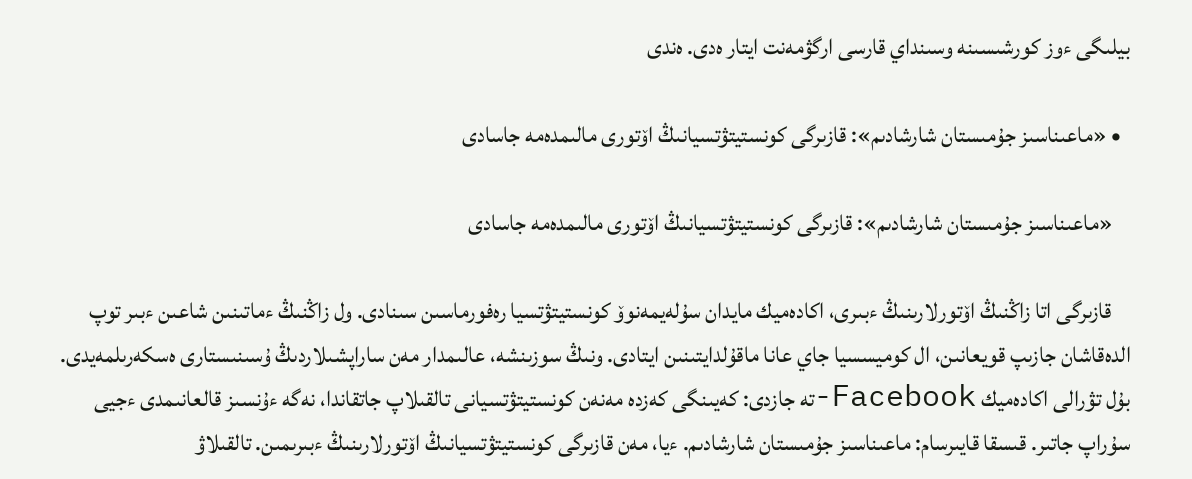بيلىگى ءوز كورشىسىنە وسىنداي قارسى ارگۋمەنت ايتار ەدى. ەندى

  • «ماعىناسىز جۇمىستان شارشادىم»: قازىرگى كونستيتۋتسيانىڭ اۆتورى مالىمدەمە جاسادى

    «ماعىناسىز جۇمىستان شارشادىم»: قازىرگى كونستيتۋتسيانىڭ اۆتورى مالىمدەمە جاسادى

    قازىرگى اتا زاڭنىڭ اۆتورلارىنىڭ ءبىرى، اكادەميك مايدان سۇلەيمەنوۆ كونستيتۋتسيا رەفورماسىن سىنادى. ول زاڭنىڭ ءماتىنىن شاعىن ءبىر توپ الدەقاشان جازىپ قويعانىن، ال كوميسسيا جاي عانا ماقۇلدايتىنىن ايتادى. ونىڭ سوزىنشە، عالىمدار مەن ساراپشىلاردىڭ ۇسىنىستارى ەسكەرىلمەيدى. بۇل تۋرالى اكادەميك Facebook-تە جازدى: كەيىنگى كەزدە مەنەن كونستيتۋتسيانى تالقىلاپ جاتقاندا، نەگە ءۇنسىز قالعانىمدى ءجيى سۇراپ جاتىر. قىسقا قايىرسام: ماعىناسىز جۇمىستان شارشادىم. ءيا، مەن قازىرگى كونستيتۋتسيانىڭ اۆتورلارىنىڭ ءبىرىمىن. تالقىلاۋ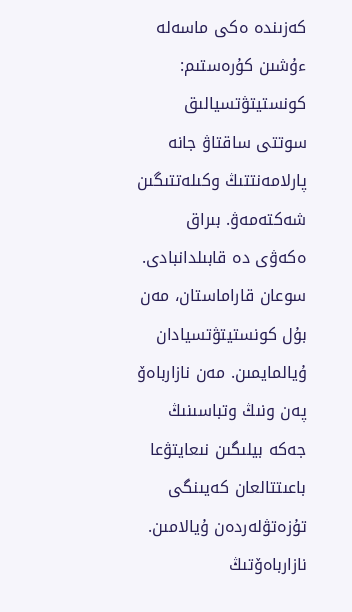كەزىندە ەكى ماسەلە ءۇشىن كۇرەستىم: كونستيتۋتسيالىق سوتتى ساقتاۋ جانە پارلامەنتتىڭ وكىلەتتىگىن شەكتەمەۋ. بىراق ەكەۋى دە قابىلدانبادى. سوعان قاراماستان، مەن بۇل كونستيتۋتسيادان ۇيالمايمىن. مەن نازارباەۆ پەن ونىڭ وتباسىنىڭ جەكە بيلىگىن نىعايتۋعا باعىتتالعان كەيىنگى تۇزەتۋلەردەن ۇيالامىن. نازارباەۆتىڭ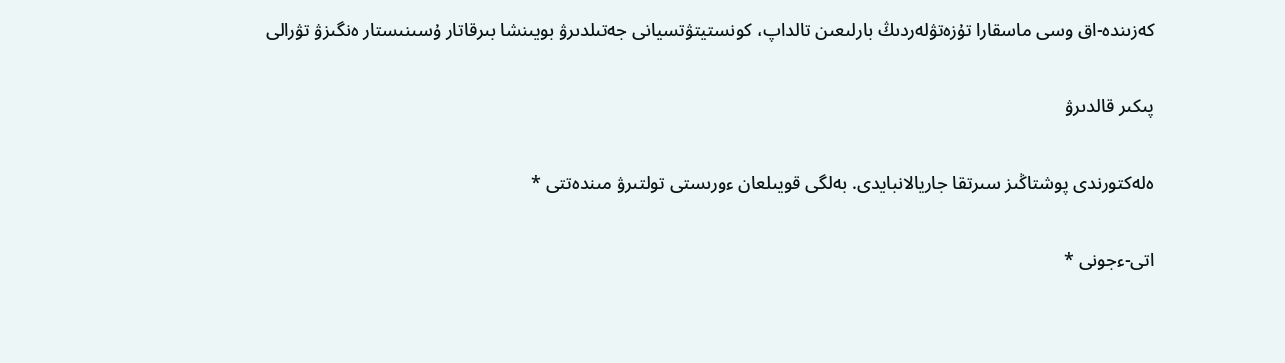كەزىندە-اق وسى ماسقارا تۇزەتۋلەردىڭ بارلىعىن تالداپ، كونستيتۋتسيانى جەتىلدىرۋ بويىنشا بىرقاتار ۇسىنىستار ەنگىزۋ تۋرالى

پىكىر قالدىرۋ

ەلەكتورندى پوشتاڭىز سىرتقا جاريالانبايدى. بەلگى قويىلعان ءورىستى تولتىرۋ مىندەتتى *

اتى-ءجونى *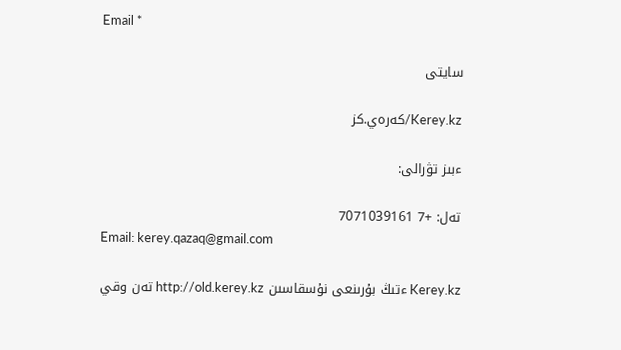Email *

سايتى

Kerey.kz/كەرەي.كز

ءبىز تۋرالى:

تەل: +7 7071039161
Email: kerey.qazaq@gmail.com

Kerey.kz ءتىڭ بۇرىنعى نۇسقاسىن http://old.kerey.kz تەن وقي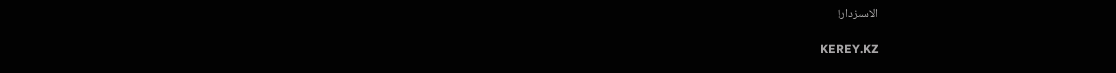الاسىزدار!

KEREY.KZ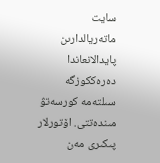سايت ماتەريالدارىن پايدالانعاندا دەرەككوزگە سىلتەمە كورسەتۋ مىندەتتى. اۆتورلار پىكىرى مەن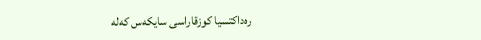رەداكتسيا كوزقاراسى سايكەس كەلە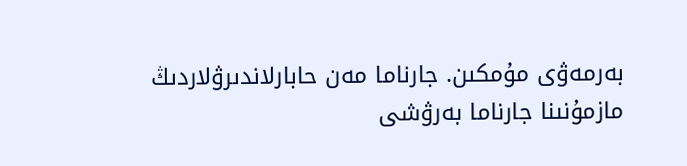بەرمەۋى مۇمكىن. جارناما مەن حابارلاندىرۋلاردىڭ مازمۇنىنا جارناما بەرۋشى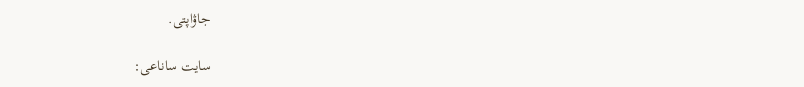جاۋاپتى.

سايت ساناعى: